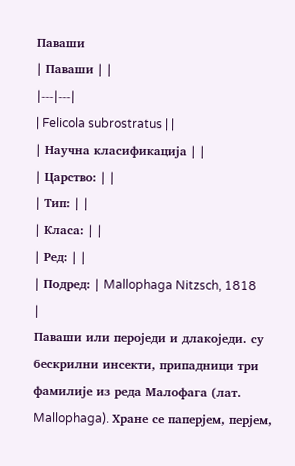Паваши
| Паваши | |
|---|---|
| Felicola subrostratus | |
| Научна класификација | |
| Царство: | |
| Тип: | |
| Класа: | |
| Ред: | |
| Подред: | Mallophaga Nitzsch, 1818
|
Паваши или пероједи и длакоједи. су бескрилни инсекти, припадници три фамилије из реда Малофага (лат. Mallophaga). Хране се паперјем, перјем,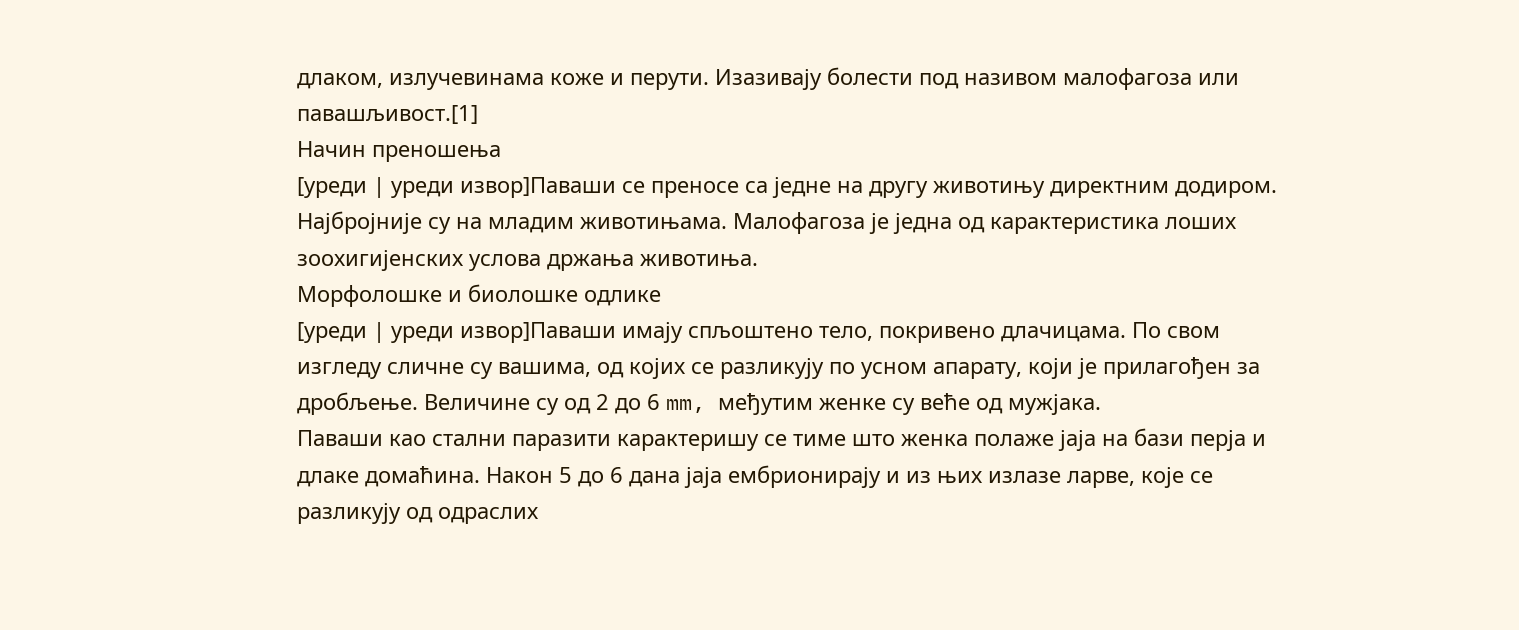длаком, излучевинама коже и перути. Изазивају болести под називом малофагоза или павашљивост.[1]
Начин преношења
[уреди | уреди извор]Паваши се преносе са једне на другу животињу директним додиром. Најбројније су на младим животињама. Малофагоза је једна од карактеристика лоших зоохигијенских услова држања животиња.
Морфолошке и биолошке одлике
[уреди | уреди извор]Паваши имају спљоштено тело, покривено длачицама. По свом изгледу сличне су вашима, од којих се разликују по усном апарату, који је прилагођен за дробљење. Величине су од 2 до 6 mm, међутим женке су веће од мужјака.
Паваши као стални паразити карактеришу се тиме што женка полаже јаја на бази перја и длаке домаћина. Након 5 до 6 дана јаја ембрионирају и из њих излазе ларве, које се разликују од одраслих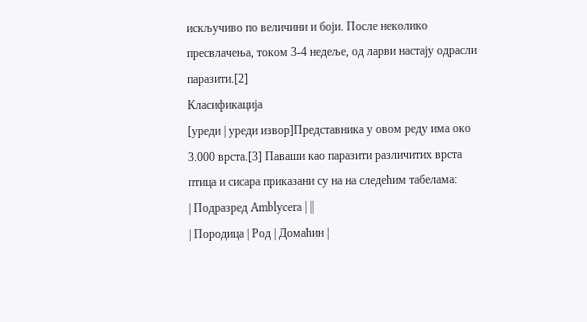искључиво по величини и боји. После неколико пресвлачења, током 3-4 недеље, од ларви настају одрасли паразити.[2]
Класификација
[уреди | уреди извор]Представника у овом реду има око 3.000 врста.[3] Паваши као паразити различитих врста птица и сисара приказани су на на следећим табелама:
| Подразред Amblycera | ||
| Породица | Род | Домаћин |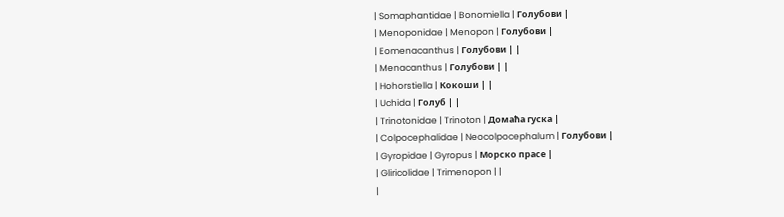| Somaphantidae | Bonomiella | Голубови |
| Menoponidae | Menopon | Голубови |
| Eomenacanthus | Голубови | |
| Menacanthus | Голубови | |
| Hohorstiella | Кокоши | |
| Uchida | Голуб | |
| Trinotonidae | Trinoton | Домаћа гуска |
| Colpocephalidae | Neocolpocephalum | Голубови |
| Gyropidae | Gyropus | Морско прасе |
| Gliricolidae | Trimenopon | |
|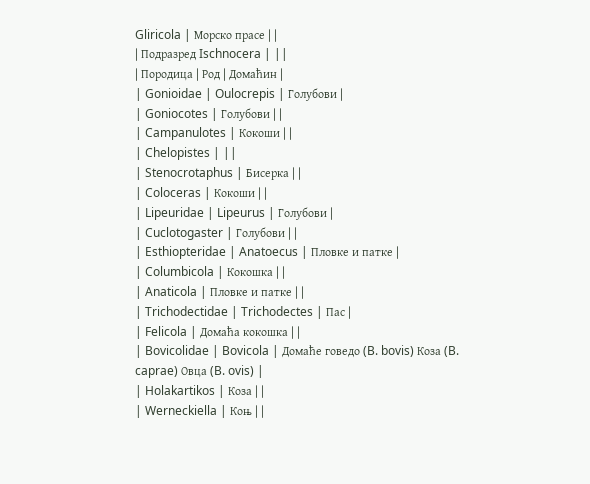Gliricola | Морско прасе | |
| Подразред Ischnocera | ||
| Породица | Род | Домаћин |
| Gonioidae | Oulocrepis | Голубови |
| Goniocotes | Голубови | |
| Campanulotes | Кокоши | |
| Chelopistes | ||
| Stenocrotaphus | Бисерка | |
| Coloceras | Кокоши | |
| Lipeuridae | Lipeurus | Голубови |
| Cuclotogaster | Голубови | |
| Esthiopteridae | Anatoecus | Пловке и патке |
| Columbicola | Кокошка | |
| Anaticola | Пловке и патке | |
| Trichodectidae | Trichodectes | Пас |
| Felicola | Домаћа кокошка | |
| Bovicolidae | Bovicola | Домаће говедо (B. bovis) Коза (B. caprae) Овца (B. ovis) |
| Holakartikos | Коза | |
| Werneckiella | Коњ | |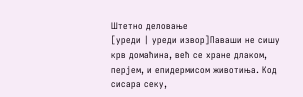Штетно деловање
[уреди | уреди извор]Паваши не сишу крв домаћина, већ се хране длаком, перјем, и епидермисом животиња. Код сисара секу,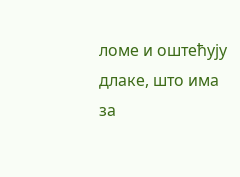ломе и оштећују длаке, што има за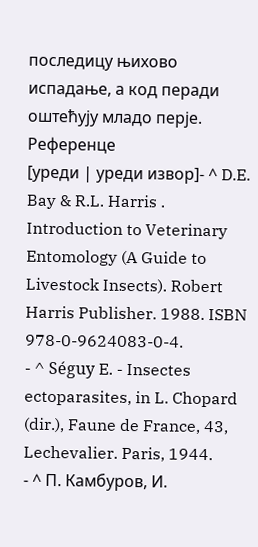последицу њихово испадање, а код перади оштећују младо перје.
Референце
[уреди | уреди извор]- ^ D.E. Bay & R.L. Harris . Introduction to Veterinary Entomology (A Guide to Livestock Insects). Robert Harris Publisher. 1988. ISBN 978-0-9624083-0-4.
- ^ Séguy E. - Insectes ectoparasites, in L. Chopard (dir.), Faune de France, 43, Lechevalier. Paris, 1944.
- ^ П. Камбуров, И.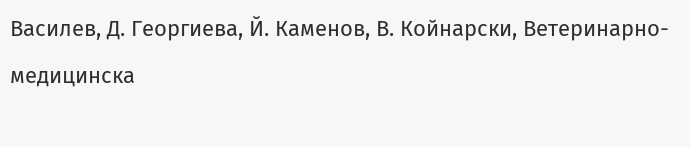Василев, Д. Георгиева, Й. Каменов, В. Койнарски, Ветеринарно-медицинска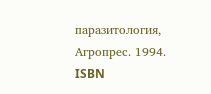паразитология, Агропрес. 1994. ISBN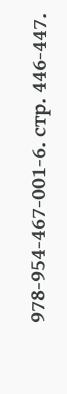978-954-467-001-6. стр. 446-447.